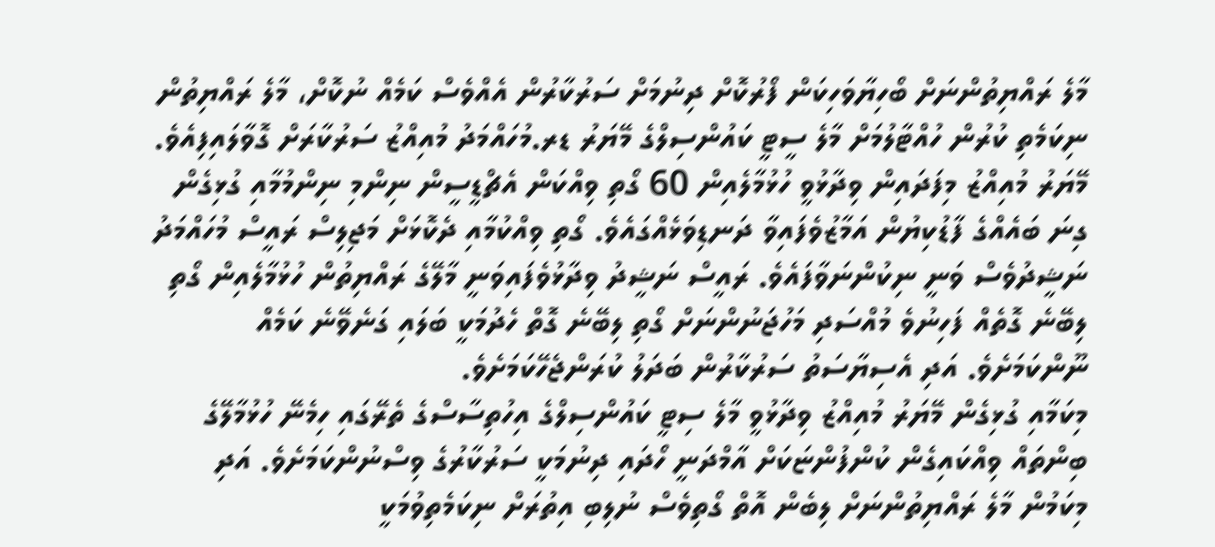މާލެ ރައްޔިތުންނަށް ބޯހިޔާވަހިކަން ފޯރުކޮށް ދިނުމަށް ސަރުކާރުން އެއްވެސް ކަމެއް ނުކޮށް، މާލެ ރައްޔިތުން ނިކަމެތި ކުރުން ހުއްޓާލުމަށް މާލެ ސީޓީ ކައުންސިލްގެ މޭޔަރު ޑރ.މުހައްމަދު މުއިއްޒު ސަރުކާރަށް ގޮވާލައިފިއެވެ.
މޭޔަރު މުއިއްޒު މިފަދައިން ވިދާޅުވީ ހުޅުމާލެއިން 60 ގޯތި ވިއްކަން އެޗްޑީސީން ނިންމި ނިންމުމާއި ގުޅިގެން ގިނަ ބައެއްގެ ފާޑުކިޔުން އަމާޒުވެފައިވާ ދަނޑިވަޅެއްގައެވެ. ގޯތި ވިއްކުމާއި ދެކޮޅަށް މަޖިލިސް ރައީސް މުހައްމަދު ނަޝީދުވެސް ވަނީ ނިކުންނަވާފައެވެ. ރައީސް ނަޝީދު ވިދާޅުވެފައިވަނީ މާލޭގެ ރައްޔިތުން ހުޅުމާލެއިން ގޯތި ލިބޭނެ ގޮތެއް ފަހިނުވެ މުއްސަދި މަހުޖަނުންނަށް ގޯތި ލިބޭނެ ގޮތް ހެދުމަކީ ބަލައި ގަނެވޭނެ ކަމެއް ނޫންކަމަށެވެ. އަދި އެސިޔާސަތު ސަރުކާރުން ބަދަލު ކުރަންޖެހޭކަމަށެވެ.
މިކަމާއި ގުޅިގެން މޭޔަރު މުއިއްޒު ވިދާޅުވީ މާލެ ސިޓީ ކައުންސިލްގެ އިހުތިސާސްގެ ތެރޭގައި ހިމެނޭ ހުޅުމާލޭގެ ބިންތައް ވިއްކައިގެން ކުންފުންޏަކަށް އާމްދަނީ ހޯދައި ދިނުމަކީ ސަރުކާރުގެ ވިސްނުންކަމަށެވެ. އަދި މިކަމުން މާލެ ރައްޔިތުންނަށް ލިބެން އޮތް ގޯތިވެސް ނުލިބި އިތުރަށް ނިކަމެތިވުމަކީ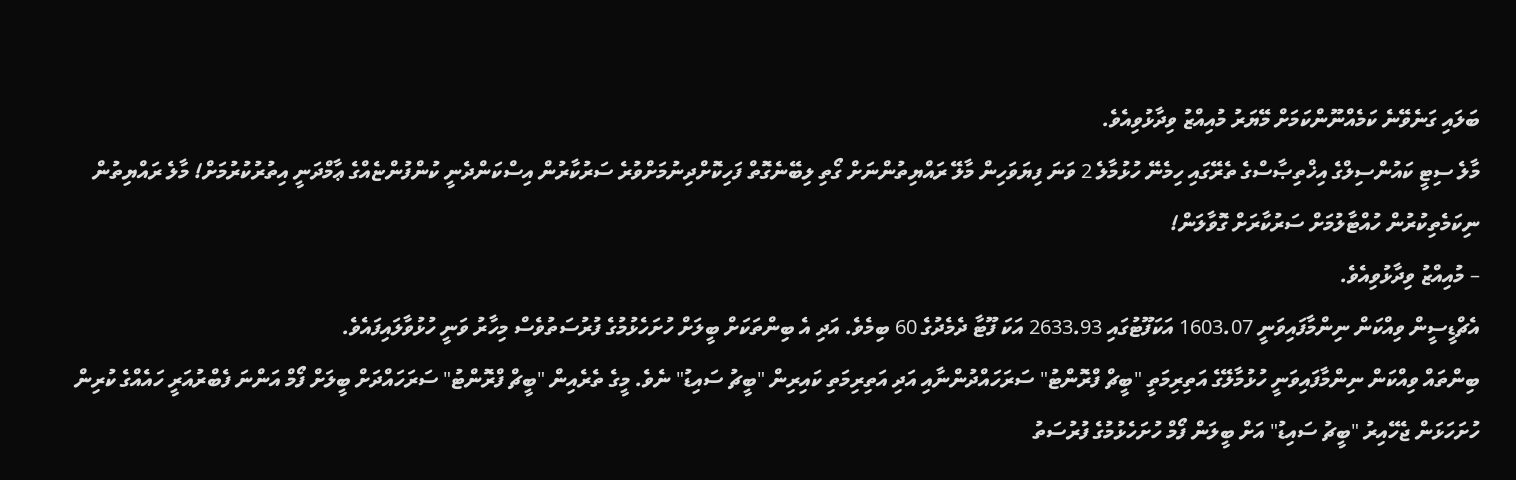ބަލައި ގަނެވޭނެ ކަމެއްނޫންކަމަށް މޭޔަރު މުއިއްޒު ވިދާޅުވިއެވެ.
މާލެ ސިޓީ ކައުންސިލްގެ އިޚްތިޞާސްގެ ތެރޭގައި ހިމެނޭ ހުޅުމާލެ 2 ވަނަ ފިޔަވަހިން މާލޭ ރައްޔިތުންނަށް ގޯތި ލިބޭނެގޮތް ފަހިކޮށްދިނުމަށްވުރެ ސަރުކާރުން އިސްކަންދެނީ ކުންފުންޏެއްގެ ޢާމްދަނީ އިތުރުކުރުމަށް! މާލެ ރައްޔިތުން ނިކަމެތިކުރުން ހުއްޓާލުމަށް ސަރުކާރަށް ގޮވާލަން!
– މުއިއްޒު ވިދާޅުވިއެވެ.
އެޗްޑީސީން ވިއްކަން ނިންމާފައިވަނީ 1603.07 އަކަފޫޓުގައި 2633.93 އަކަ ފޫޓާ ދެމެދުގެ 60 ބިމެވެ. އަދި އެ ބިންތަކަށް ބީލަށް ހުށަހެޅުމުގެ ފުރުސަތުވެސް މިހާރު ވަނީ ހުޅުވާލައިފައެވެ.
ބިންތައް ވިއްކަން ނިންމާފައިވަނީ ހުޅުމާލޭގެ އަތިރިމަތީ "ބީޗް ފްރޮންޓު" ސަރަހައްދުންނާއި އަދި އަތިރިމަތި ކައިރިން "ބީޗު ސައިޑު" ނެވެ. މީގެ ތެރެއިން "ބީޗް ފްރޮންޓު" ސަރަހައްދަށް ބީލަށް ފޯމް އަންނަ ފެބްރުއަރީ ހައެއްގެ ކުރިން ހުށަހަޅަން ޖެހޭއިރު "ބީޗު ސައިޑު" އަށް ބީލަން ފޯމް ހުށަހެޅުމުގެ ފުރުސަތު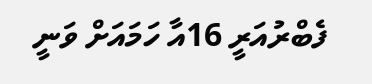ފެބްރުއަރީ 16އާ ހަމައަށް ވަނީ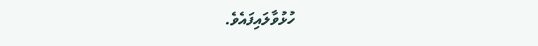ހުޅުވާލައިފައެވެ.